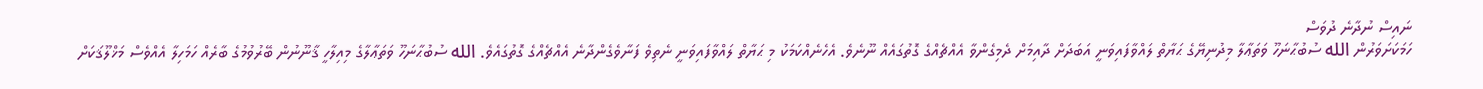ނައިސް ނުދާނެ ދުވަސް
ހަމަކަށަވަރުން الله ސުބުޙާނަހޫ ވަތަޢާލާ މިދުނިޔޭގެ ޙަޔާތް ލައްވާފައިވަނީ އަބަދަށް ދާއިމަށް ދެމިގެންވާ އެއްޗެއްގެ ގޮތުގައެއް ނޫނެވެ. އެހެނެއްކަމަކު މި ޙަޔާތް ލައްވާފައިވަނީ ނެތިވެ ފަނާވެގެންދާނެ އެއްޗެއްގެ ގޮތުގައެވެ. الله ސުބުޙާނަހޫ ވަތަޢާލާގެ މިއިލާހީ ޤާނޫނުން ބޭރުވުމުގެ ބާރެއް ހަމަހިލާ އެއްވެސް މަޚްލޫޤަކަށް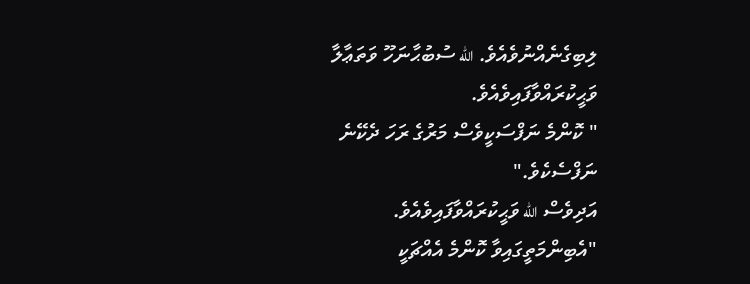ލިބިގެނެއްނުވެއެވެ. الله ސުބުޙާނަހޫ ވަތަޢާލާ ވަޙީކުރައްވާފައިވެއެވެ.
" ކޮންމެ ނަފްސަކީވެސް މަރުގެ ރަހަ ދެކޭނެ ނަފްސެކެވެ."
އަދިވެސް الله ވަޙީކުރައްވާފައިވެއެވެ.
"އެބިންމަތީގައިވާ ކޮންމެ އެއްޗަކީ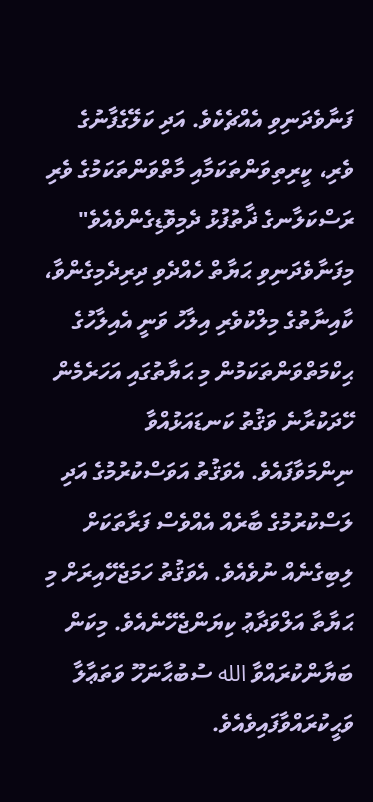ފަނާވެދަނިވި އެއްޗެކެވެ. އަދި ކަލޭގެފާނުގެ ވެރި، ކީރިތިވަންތަކަމާއި މާތްވަންތަކަމުގެ ވެރި ރަސްކަލާނގެ ޛާތުފުޅު ދެމިވޮޑިގެންވެއެވެ"
މިފަނާވެދަނިވި ޙަޔާތް ހެއްދެވި ދިރިދެމިގެންވާ، ކާއިނާތުގެ މިލްކުވެރި އިލާހު ވަނީ އެއިލާހުގެ ޙިކްމަތްވަންތަކަމުން މި ޙަޔާތުގައި އަހަރެމެން ހޭދަކުރާނެ ވަޤުތު ކަނޑައަޅުއްވާ ނިންމަވާފައެވެ. އެވަޤުތު އަވަސްކުރުމުގެ އަދި ލަސްކުރުމުގެ ބާރެއް އެއްވެސް ފަރާތަކަށް ލިބިގެނެއް ނުވެއެވެ. އެވަޤުތު ހަމަޖެހޭއިރަށް މި ޙަޔާތާ އަލްވަދާޢު ކިޔަންޖެހޭނެއެވެ. މިކަން ބަޔާންކުރައްވާ الله ސުބުޙާނަހޫ ވަތަޢާލާ ވަޙީކުރައްވާފައިވެއެވެ.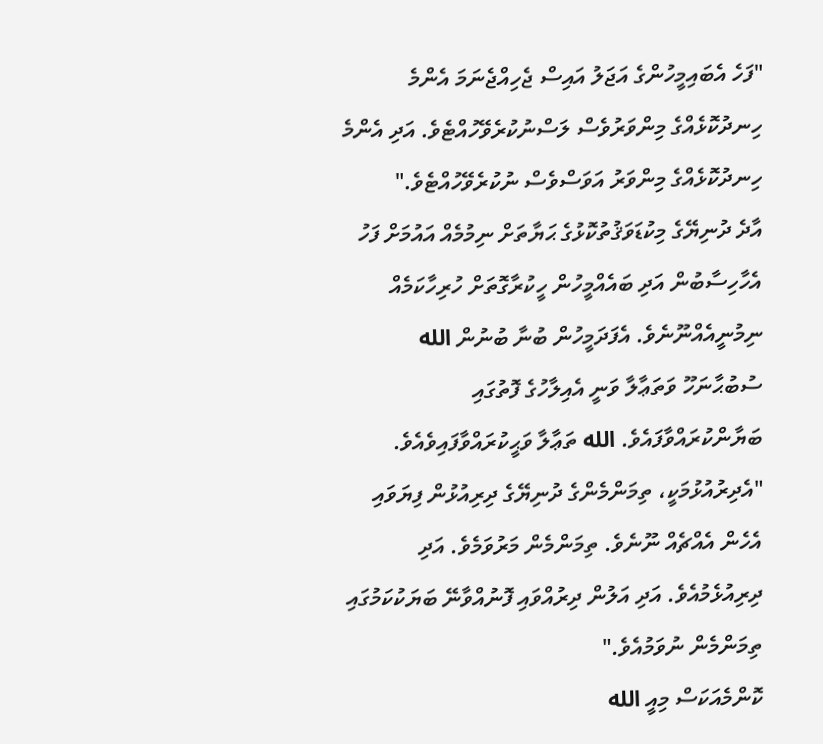"ފަހެ އެބައިމީހުންގެ އަޖަލު އައިސް ޖެހިއްޖެނަމަ އެންމެ ހިނދުކޮޅެއްގެ މިންވަރުވެސް ލަސްނުކުރެވޭހުއްޓެވެ. އަދި އެންމެ ހިނދުކޮޅެއްގެ މިންވަރު އަވަސްވެސް ނުކުރެވޭހުއްޓެވެ."
އާދެ ދުނިޔޭގެ މިކުޑަވަޤުތުކޮޅުގެ ޙަޔާތަށް ނިމުމެއް އައުމަށް ފަހު އެހާހިސާބުން އަދި ބައެއްމީހުން ހީކުރާގޮތަށް ހުރިހާކަމެއް ނިމުނީއެއްނޫނެވެ. އެފަދަމީހުން ބުނާ ބުނުން الله ސުބުޙާނަހޫ ވަތަޢާލާ ވަނީ އެއިލާހުގެ ފޮތުގައި ބަޔާންކުރައްވާފައެވެ. الله ތަޢާލާ ވަޙީކުރައްވާފައިވެއެވެ.
"އެދިރުއުޅުމަކީ، ތިމަންމެންގެ ދުނިޔޭގެ ދިރިއުޅުން ފިޔަވައި އެހެން އެއްޗެއް ނޫނެވެ. ތިމަންމެން މަރުވަމެވެ. އަދި ދިރިއުޅެމުއެވެ. އަދި އަލުން ދިރުއްވައި ފޮނުއްވާނޭ ބަޔަކުކަމުގައި ތިމަންމެން ނުވަމުއެވެ."
ކޮންމެއަކަސް މިއީ الله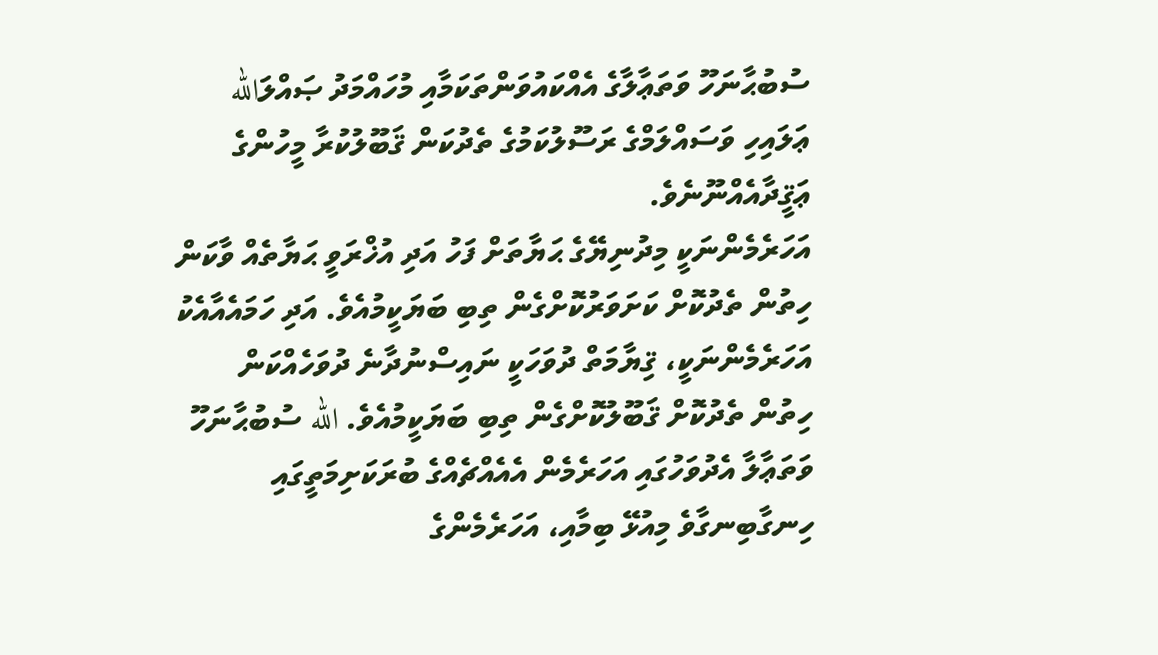ސުބުޙާނަހޫ ވަތަޢާލާގެ އެއްކައުވަންތަކަމާއި މުހައްމަދު ޞައްލަالله ޢަލައިހި ވަސައްލަމްގެ ރަސޫލުކަމުގެ ތެދުކަން ޤަބޫލުކުރާ މީހުންގެ ޢަޤީދާއެއްނޫނެވެ.
އަހަރެމެންނަކީ މިދުނިޔޭގެ ޙަޔާތަށް ފަހު އަދި އުޚްރަވީ ޙަޔާތެއް ވާކަން ހިތުން ތެދުކޮށް ކަށަވަރުކޮށްގެން ތިބި ބަޔަކީމުއެވެ. އަދި ހަމައެއާއެކު އަހަރެމެންނަކީ، ޤިޔާމަތް ދުވަހަކީ ނައިސްނުދާނެ ދުވަހެއްކަން ހިތުން ތެދުކޮށް ޤަބޫލުކޮށްގެން ތިބި ބަޔަކީމުއެވެ. الله ސުބުޙާނަހޫ ވަތަޢާލާ އެދުވަހުގައި އަހަރެމެން އެއެއްޗެއްގެ ބުރަކަށިމަތީގައި ހިނގާބިނގާވެ މިއުޅޭ ބިމާއި، އަހަރެމެންގެ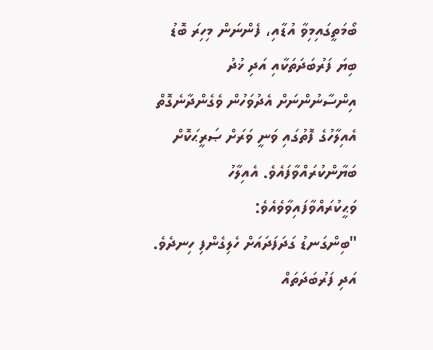ބޯމަތީގައިމިވާ އުޑާއި، ފެންނަން މިހިރަ ބޮޑު ބިޔަ ފަރުބަދަތަކާއި އަދި ޚުދު އިންސާނުންނަށް އެދުވަހުން ވެގެންދާނެގޮތް އެއިލާހުގެ ފޮތުގައި ވަނީ ވަރަށް ޞަރީޙަކޮށް ބަޔާންކުރައްވާފައެވެ. އެއިލާހު ވަޙީކުރައްވާފައިވާވެއެވެ:
"ބިންގަނޑު ގަދަފަދައަށް ހެލިގެންފި ހިނދެވެ. އަދި ފަރުބަދަތައް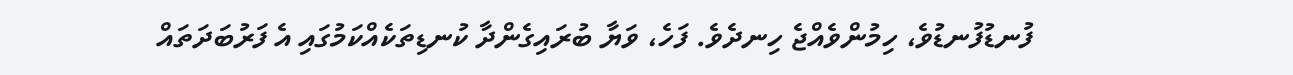ފުނޑުފުނޑުވެ، ހިމުންވެއްޖެ ހިނދެވެ. ފަހެ، ވަޔާ ބުރައިގެންދާ ކުނޑިތަކެއްކަމުގައި އެ ފަރުބަދަތައް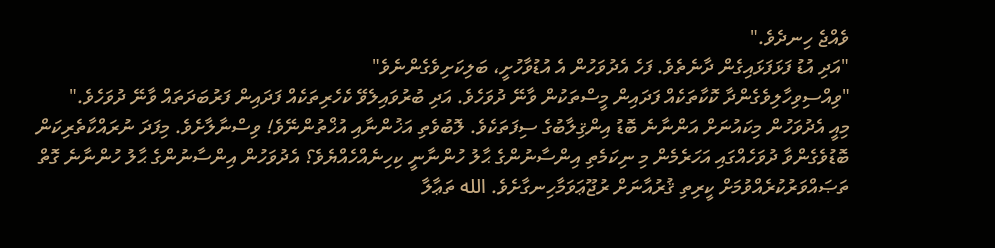ވެއްޖެ ހިނދެވެ."
"އަދި އުޑު ފަޅަފަޅައިގެން ދާނެތެވެ. ފަހެ އެދުވަހުން އެ އުޑުވާހުށީ، ބަލިކަށިވެގެންނެވެ"
"ވިއްސިވިހާލިވެގެންދާ ކޮކާތަކެއް ފަދައިން މީސްތަކުން ވާނޭ ދުވަހެވެ. އަދި ބުރުވައިލެވޭ ކެހެރިތަކެއް ފަދައިން ފަރުބަދަތައް ވާނޭ ދުވަހެވެ."
މިއީ އެދުވަހުން މިކައުނަށް އަންނާނެ ބޮޑު އިންޤިލާބުގެ ސިފަތަކެވެ. ލޮބުވެތި އަޚުންނާއި އުޚްތުންނޭވެ! ވިސްނާލާށެވެ. މިފަދަ ނުރައްކާތެރިކަން ބޮޑުވެގެންވާ ދުވަހެއްގައި އަހަރެމެން މި ނިކަމެތި އިންސާނުންގެ ޙާލު ހުންނާނީ ކިހިނެއްހެއްޔެވެ؟ އެދުވަހުން އިންސާނުންގެ ޙާލު ހުންނާނެ ގޮތް ތަޞައްވަރުކުރެއްވުމަށް ކީރިތި ޤުރުއާނަށް ރުޖޫޢަވަމާހިނގާށެވެ. الله ތަޢާލާ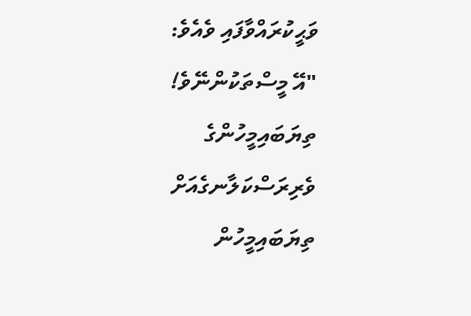ވަޙީކުރައްވާފައި ވެއެވެ:
"އޭ މީސްތަކުންނޭވެ! ތިޔަބައިމީހުންގެ ވެރިރަސްކަލާނގެއަށް ތިޔަބައިމީހުން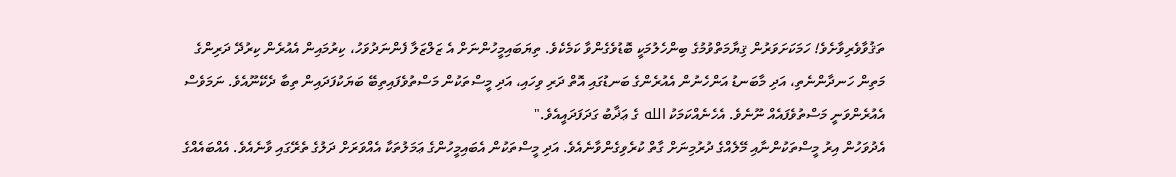ތަޤުވާވެރިވާށެވެ! ހަމަކަށަވަރުން ޤިޔާމަތްވުމުގެ ބިންހެލުމަކީ ބޮޑުވެގެންވާ ކަމެކެވެ. ތިޔަބައިމީހުންނަށް އެ ޒަލްޒަލާ ފެންނަދުވަހު، ކިރުމައިން އެއުރެން ކިރުދޭ ދަރިންގެ މަތިން ހަނދާންނެތި، އަދި މާބަނޑު އަންހެނުން އެއުރެންގެ ބަނޑުގައި އޮތް ދަރި ވިހައި، އަދި މީސްތަކުން މަސްތުވެފައިތިބޭ ބަޔަކުފަދައިން ތިބާ ދެކޭނޫއެވެ. ނަމަވެސް އެއުރެންވަނީ މަސްތުވެފައެއް ނޫނެވެ. އެހެނެއްކަމަކު الله ގެ ޢަޛާބު ގަދަފަދައީއެވެ."
އެދުވަހުން އިރު މީސްތަކުންނާއި މޭލެއްގެ ދުރުމިނަށް ގާތް ކުރެވިގެންވާނެއެވެ. އަދި މީސްތަކުން އެބައިމީހުންގެ ޢަމަލުތަކާ އެއްވަރަށް ދަލުގެ ތެރޭގައި ވާނެއެވެ. އެއްބައެއްގެ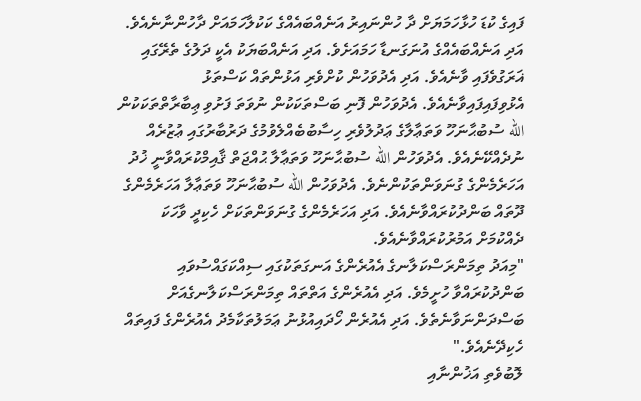ފައިގެ ކުޑަ ހުޅާހަމަޔަށް ދާ ހުންނައިރު އަނެއްބައެއްގެ ކަކުލާހަމައަށް ދާހުންނާނެއެވެ. އަދި އަނެއްބައެއްގެ އުނަގަނޑާ ހަމައަށެވެ. އަދި އަނެއްބަޔަކު އެކީ ދަލުގެ ތެރޭގައި ޣަރަގުވެފައި ވާނެއެވެ. އަދި އެދުވަހުން ކުށްވެރި އަޅުންތައް ކަސްތަޅު އެޅުވިފައިފައިވާނެއެވެ. އެދުވަހުން ފޮނި ބަސްތަކަކުން ނުވަތަ ފަށުވި ޢިބާރާތްތަކަކުން الله ސުބުޙާނަހޫ ވަތަޢާލާގެ ޢަދުލުވެރި ހިސާބުބެއްލެވުމުގެ ދަރުބާރުގައި ޢުޒުރެއް ނުދެއްކޭނެއެވެ. އެދުވަހުން الله ސުބުޙާނަހޫ ވަތަޢާލާ ޙުއްޖަތް ޤާއިމްކުރައްވާނީ ޚުދު އަހަރެމެންގެ ގުނަވަންތަކުންނެވެ. އެދުވަހުން الله ސުބުޙާނަހޫ ވަތަޢާލާ އަހަރެމެންގެ ދޫތައް ބަންދުކުރައްވާނެއެވެ. އަދި އަހަރެމެންގެ ގުނަވަންތަކަށް ހެކިދީ ވާހަކަ ދެއްކުމަށް އަމުރުކުރައްވާނެއެވެ.
"މިއަދު ތިމަންރަސްކަލާނގެ އެއުރެންގެ އަނގަތަކުގައި ސިއްކަގައްސުވައި ބަންދުކުރައްވާ ހުށީމެވެ. އަދި އެއުރެންގެ އަތްތައް ތިމަންރަސްކަލާނގެއަށް ބަސްދަންނަވާނެތެވެ. އަދި އެއުރެން ހޯދައިއުޅުނު ޢަމަލުތަކާމެދު އެއުރެންގެ ފައިތައް ހެކިދޭނެއެވެ."
ލޮބުވެތި އަޚުންނާއި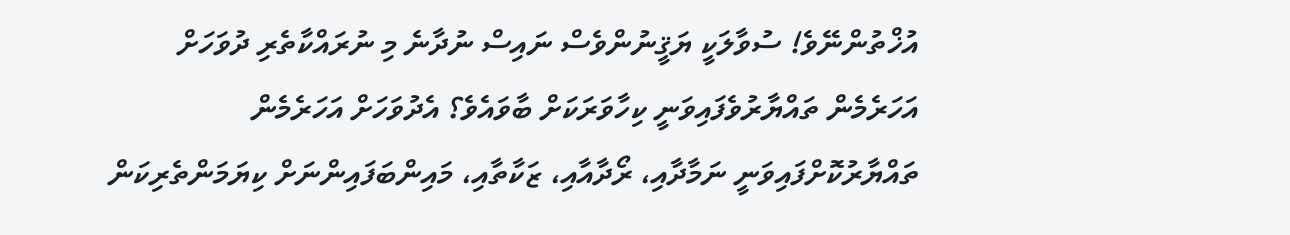އުޚްތުންނޭވެ! ސުވާލަކީ ޔަޤީނުންވެސް ނައިސް ނުދާނެ މި ނުރައްކާތެރި ދުވަހަށް އަހަރެމެން ތައްޔާރުވެފައިވަނީ ކިހާވަރަކަށް ބާވައެވެ؟ އެދުވަހަށް އަހަރެމެން ތައްޔާރުކޮށްފައިވަނީ ނަމާދާއި، ރޯދާއާއި، ޒަކާތާއި، މައިންބަފައިންނަށް ކިޔަމަންތެރިކަން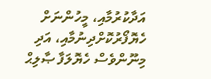އަދާކުރުމާއި، މީހުންނަށް ހެޔޮފޯރުކޮށްދިނުމާއި، އަދި މިނޫންވެސް ހެޔޮލަފާ ޞާލިޙް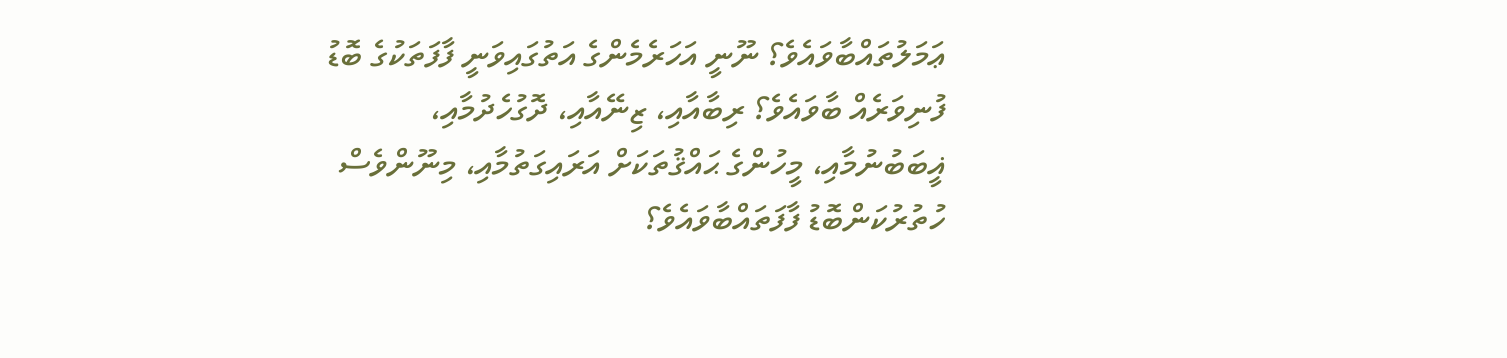ޢަމަލުތައްބާވައެވެ؟ ނޫނީ އަހަރެމެންގެ އަތުގައިވަނީ ފާފަތަކުގެ ބޮޑު ފުނިވަރެއް ބާވައެވެ؟ ރިބާއާއި، ޒިނޭއާއި، ދޮގުހެދުމާއި، ޣީބަބުނުމާއި، މީހުންގެ ޙައްޤުތަކަށް އަރައިގަތުމާއި، މިނޫންވެސް ހުތުރުކަންބޮޑު ފާފަތައްބާވައެވެ؟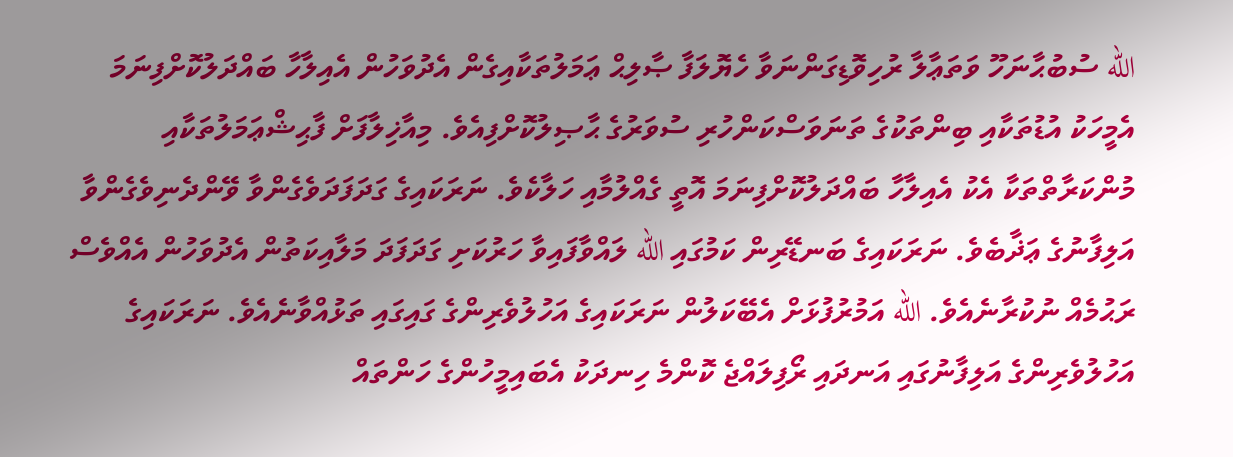الله ސުބުޙާނަހޫ ވަތަޢާލާ ރުހިވޮޑިގަންނަވާ ހެޔޮލަފާ ޞާލިޙް ޢަމަލުތަކާއިގެން އެދުވަހުން އެއިލާހާ ބައްދަލުކޮށްފިނަމަ އެމީހަކު އުޑުތަކާއި ބިންތަކުގެ ތަނަވަސްކަންހުރި ސުވަރުގެ ޙާޞިލުކޮށްފިއެވެ. މިއާޚިލާފަށް ފާޙިޝްޢަމަލުތަކާއި މުންކަރާތްތަކާ އެކު އެއިލާހާ ބައްދަލުކޮށްފިނަމަ އޮތީ ގެއްލުމާއި ހަލާކެވެ. ނަރަކައިގެ ގަދަފަދަވެގެންވާ ވޭންދެނިވެގެންވާ އަލިފާނުގެ ޢަޛާބެވެ. ނަރަކައިގެ ބަނޑޭރިން ކަމުގައި الله ލައްވާފައިވާ ހަރުކަށި ގަދަފަދަ މަލާއިކަތުން އެދުވަހުން އެއްވެސް ރަޙުމެއް ނުކުރާނެއެވެ. الله އަމުރުފުޅަށް އެބޭކަލުން ނަރަކައިގެ އަހުލުވެރިންގެ ގައިގައި ތަޅުއްވާނެއެވެ. ނަރަކައިގެ އަހުލުވެރިންގެ އަލިފާނުގައި އަނދައި ރޯފިލައްޖެ ކޮންމެ ހިނދަކު އެބައިމީހުންގެ ހަންތައް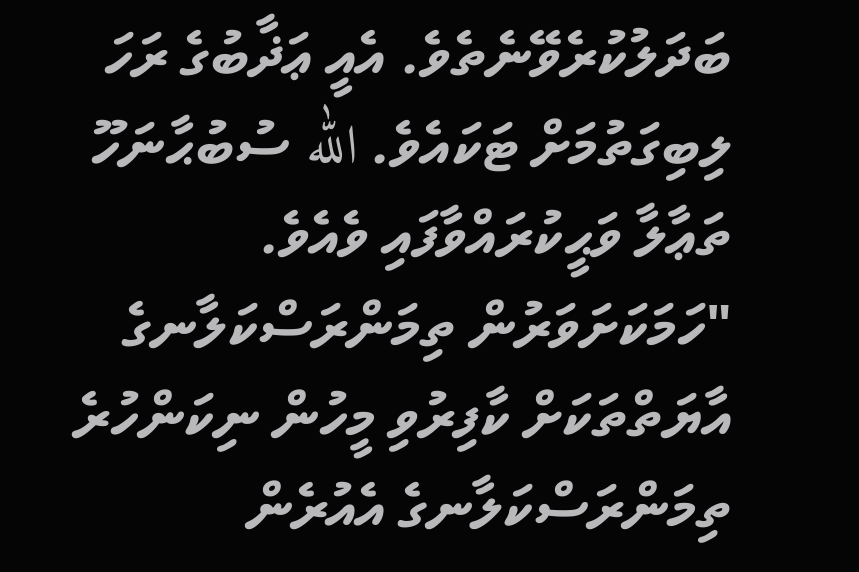ބަދަލުކުރެވޭނެތެވެ. އެއީ ޢަޛާބުގެ ރަހަ ލިބިގަތުމަށް ޓަކައެވެ. الله ސުބުޙާނަހޫ ތަޢާލާ ވަޙީކުރައްވާފައި ވެއެވެ.
"ހަމަކަށަވަރުން ތިމަންރަސްކަލާނގެ އާޔަތްތަކަށް ކާފިރުވި މީހުން ނިކަންހުރެ ތިމަންރަސްކަލާނގެ އެއުރެން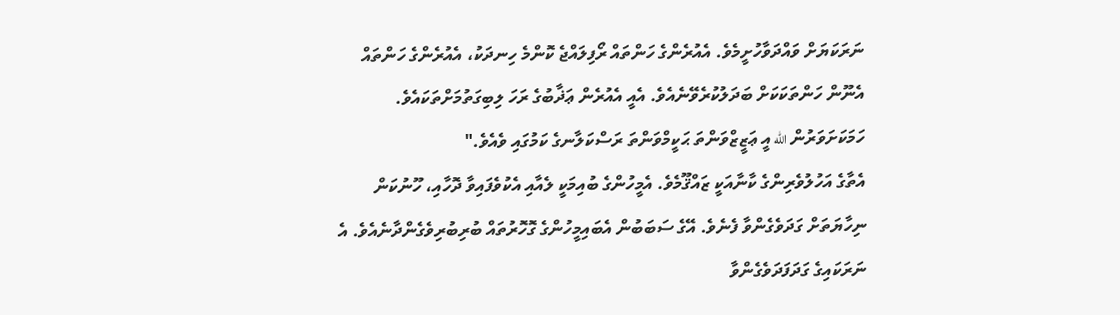ނަރަކަޔަށް ވައްދަވާހުށީމެވެ. އެއުރެންގެ ހަންތައް ރޯފިލައްޖެ ކޮންމެ ހިނދަކު، އެއުރެންގެ ހަންތައް އެނޫން ހަންތަކަކަށް ބަދަލުކުރެވޭނެއެވެ. އެއީ އެއުރެން ޢަޛާބުގެ ރަހަ ލިބިގަތުމަށްތަކައެވެ. ހަމަކަށަވަރުން الله އީ ޢަޒީޒްވަންތަ ޙަކީމްވަންތަ ރަސްކަލާނގެ ކަމުގައި ވެއެވެ."
އެތާގެ އަހުލުވެރިންގެ ކާނާއަކީ ޒައްޤޫމެވެ. އެމީހުންގެ ބުއިމަކީ ލެއާއި އެކުވެފައިވާ ދޮހާއި، ހޫނުކަން ނިހާޔަތަށް ގަދަވެގެންވާ ފެނެވެ. އޭގެ ސަބަބުން އެބައިމީހުންގެ ގޮހޮރުތައް ބުރިބުރިވެގެންދާނެއެވެ. އެ ނަރަކައިގެ ގަދަފަދަވެގެންވާ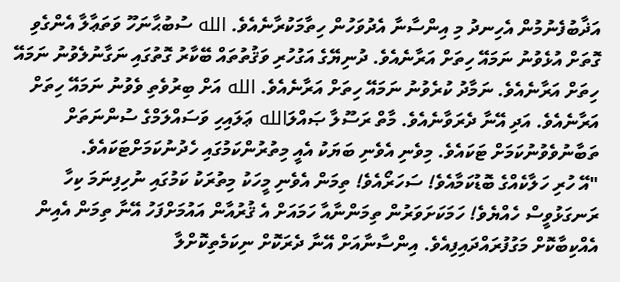އަޛާބުފެނުމުން އެހިނދު މި އިންސާނާ އެދުވަހުން ހިތާމަކުރާނެއެވެ. الله ސުބުޙާނަހޫ ވަތަޢާލާ އެންގެވި ގޮތަށް އުޅެވުނު ނަމައޭ ހިތަށް އަރާނެއެވެ. ދުނިޔޭގެ އަގުހުރި ވަޤުތުތައް ބޭކާރު ގޮތުގައި ނަގާނުލެވުނު ނަމައޭ ހިތަށް އަރާނެއެވެ. ނަމާދު ކުރެވުނު ނަމައޭ ހިތަށް އަރާނެއެވެ. الله އަށް ބިރުވެތި ވެވުނު ނަމައޭ ހިތަށް އަރާނެއެވެ. އަދި އޭނާ ދެރަވާނެއެވެ. މާތް ރަސޫލާ ޞައްލަالله ޢަލައިހި ވަސައްލަމްގެ ސުންނަތަށް ތަބާނުވެވުނުކަމަށް ޓަކައެވެ. މިވެނި އެވެނި ބަޔަކު އެއީ މިތުރުންކަމުގައި ހެދުނުކަމަށްޓަކައެވެ.
"އޭ ހުރި ހަލާކެއްގެ ބޮޑުކަމާއެވެ! ސަހަރޯއެވެ! ތިމަން އެވެނި މީހަކު މިތުރަކު ކަމުގައި ނުހިފިނަމަ ކިހާ ރަނގަޅުވީސް ހެއްޔެވެ! ހަމަކަށަވަރުން ތިމަންނާއާ ހަމައަށް އެ ޤުރުއާން އައުމަށްފަހު އޭނާ ތިމަން އެއިން އެއްކިބާކޮށް މަގުފުރައްދައިފިއެވެ. އިންސާނާއަށް އޭނާ ދެރަކޮށް ނިކަމެތިކޮށްލާ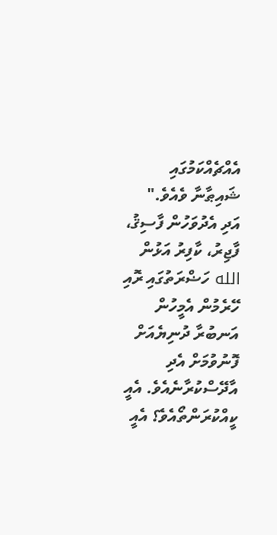އެއްޗެއްކަމުގައި ޝައިޠާނާ ވެއެވެ."
އަދި އެދުވަހުން ފާސިޤު، ފާޖިރު، ކާފިރު އަޅުން الله ހަޟްރަތުގައި ރޮއި ހޭރެމުން އެމީހުން އަނބުރާ ދުނިޔެއަށް ފޮނުވުމަށް އެދި އާދޭސްކުރާނެއެވެ. އެއީ ކީއްކުރަންތޯއެވެ؟ އެއީ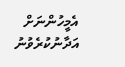އެމީހުންނަށް އަދާނުކުރެވުނު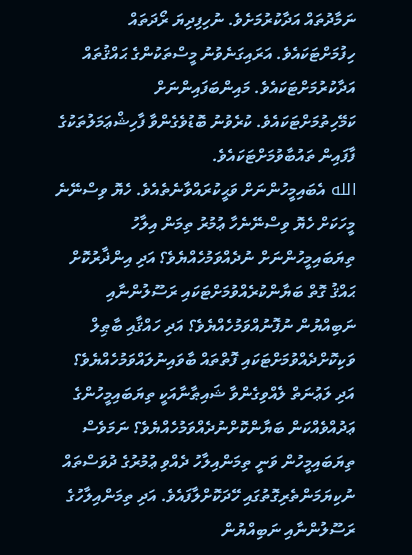ނަމާދުތައް އަދާކުރުމަށެވެ. ނުހިފިދިޔަ ރޯދަތައް ހިފުމަށްޓަކައެވެ. އަރައިގަނެވުނު މީސްތަކުންގެ ޙައްޤުތައް އަދާކުރުމަށްޓަކައެވެ. މައިންބަފައިންނަށް ކަމޭހިތުމަށްޓަކައެވެ. ކުރެވުނު ބޮޑުވެގެންވާ ފާހިޝްޢަމަލުތަކުގެ ފާފައިން ތައުބާވުމަށްޓަކައެވެ.
الله އެބައިމީހުންނަށް ވަޙީކުރައްވާނެތެއެވެ. ހެޔޮ ވިސްނޭނެ މީހަކަށް ހެޔޮ ވިސްނޭނެހާ ޢުމުރު ތިމަން އިލާހު ތިޔަބައިމީހުންނަށް ނުދެއްވަމުހެއްޔެވެ؟ އަދި އިންޛާރުކޮށް ޙައްޤު ގޮތް ބަޔާންކުރެއްވުމަށްޓަކައި ރަސޫލުންނާއި ނަބިއްޔުން ނުފޮނުއްވަމުހެއްޔެވެ؟ އަދި ހައްޤާއި ބާޠިލް ވަކިކޮށްދެއްވުމަށްޓަކައި ފޮތްތައް ބާވައިނުލައްވަމުހެއްޔެވެ؟ އަދި ލަޢުނަތް ލެއްވިގެންވާ ޝައިޠާނާއަކީ ތިޔަބައިމީހުންގެ ޢަދުއްވެއްކަން ބަޔާންކޮށްނުދެއްވަމުހެއްޔެވެ؟ ނަމަވެސް ތިޔަބައިމީހުން ވަނީ ތިމަންއިލާހު ދެއްވި ޢުމުރުގެ ދުވަސްތައް ނުކިޔަމަންތެރިގޮތުގައި ހޭދަކޮށްލާފައެވެ. އަދި ތިމަންއިލާހުގެ ރަސޫލުންނާއި ނަބިއްޔުން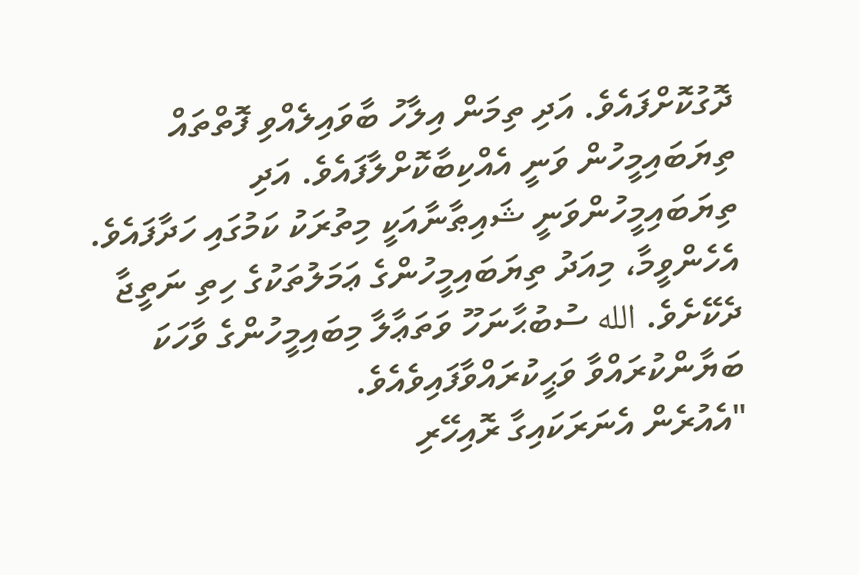ދޮގުކޮށްފައެވެ. އަދި ތިމަން އިލާހު ބާވައިލެއްވި ފޮތްތައް ތިޔަބައިމީހުން ވަނީ އެއްކިބާކޮށްލާފައެވެ. އަދި ތިޔަބައިމީހުންވަނީ ޝައިޠާނާއަކީ މިތުރަކު ކަމުގައި ހަދާފައެވެ. އެހެންވީމާ، މިއަދު ތިޔަބައިމީހުންގެ ޢަމަލުތަކުގެ ހިތި ނަތީޖާ ދެކޭށެވެ. الله ސުބުޙާނަހޫ ވަތަޢާލާ މިބައިމީހުންގެ ވާހަކަ ބަޔާންކުރައްވާ ވަޙީކުރައްވާފައިވެއެވެ.
"އެއުރެން އެނަރަކައިގާ ރޮއިހޭރި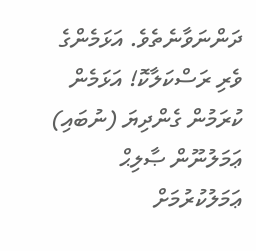ދަންނަވާނެތެވެ. އަޅަމެންގެ ވެރި ރަސްކަލާކޮ! އަޅަމެން ކުރަމުން ގެންދިޔަ (ނުބައި) ޢަމަލުނޫން ޞާލިޙް ޢަމަލުކުރުމަށް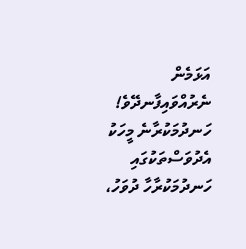އަޅަމެން ނެރުއްވައިފާނދޭވެ! ހަނދުމަކުރާނެ މީހަކު އެދުވަސްތަކުގައި ހަނދުމަކުރާހާ ދުވަހު،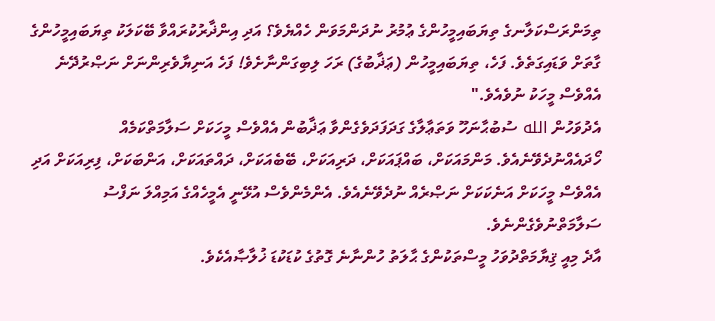ތިމަންރަސްކަލާނގެ ތިޔަބައިމީހުންގެ ޢުމުރު ނުދަންމަވަން ހެއްޔެވެ؟ އަދި އިންޛާރުކުރައްވާ ބޭކަލަކު ތިޔަބައިމީހުންގެ ގާތަށް ވަޑައިގަތެވެ. ފަހެ، ތިޔަބައިމީހުން (ޢަޛާބުގެ) ރަހަ ލިބިގަންނާށެވެ! ފަހެ އަނިޔާވެރިންނަށް ނަޞްރުދޭނެ އެއްވެސް މީހަކު ނުވެއެވެ."
އެދުވަހުން الله ސުބުޙާނަހޫ ވަތަޢާލާގެ ގަދަފަދަވެގެންވާ ޢަޛާބުން އެއްވެސް މީހަކަށް ސަލާމަތްކަމެއް ހޯދައެއްނުދެވޭނެއެވެ. މަންމައަކަށް، ބައްޕައަކަށް، ދަރިއަކަށް، ބޭބެއަކަށް، ދައްތައަކަށް، އަންބަކަށް، ފިރިއަކަށް އަދި އެއްވެސް މީހަކަށް އަނެކަކަށް ނަޞްރެއް ނުދެވޭނެއެވެ. އެންމެންވެސް އުޅޭނީ އެމީހެއްގެ އަމިއްލަ ނަފްސު ސަލާމަތްނުވެގެންނެވެ.
އާދެ މިއީ ޤިޔާމަތްދުވަހު މީސްތަކުންގެ ޙާލަތު ހުންނާނެ ގޮތުގެ ކުޑަކުޑަ ޚުލާޞާއެކެވެ.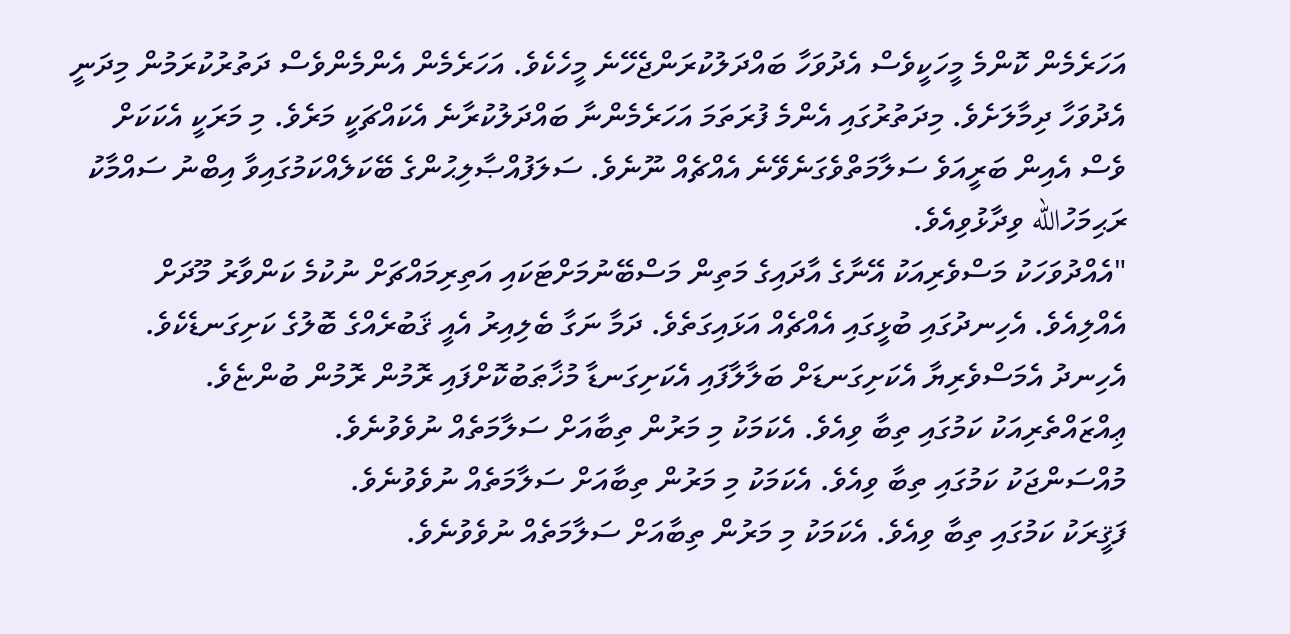އަހަރެމެން ކޮންމެ މީހަކީވެސް އެދުވަހާ ބައްދަލުކުރަންޖެހޭނެ މީހެކެވެ. އަހަރެމެން އެންމެންވެސް ދަތުރުކުރަމުން މިދަނީ އެދުވަހާ ދިމާލަށެވެ. މިދަތުރުގައި އެންމެ ފުރަތަމަ އަހަރެމެންނާ ބައްދަލުކުރާނެ އެކައްޗަކީ މަރެވެ. މި މަރަކީ އެކަކަށް ވެސް އެއިން ބަރީއަވެ ސަލާމަތްވެގަނެވޭނެ އެއްޗެއް ނޫނެވެ. ސަލަފުއްޞާލިޙުންގެ ބޭކަލެއްކަމުގައިވާ އިބްނު ސައްމާކު ރަޙިމަހުالله ވިދާޅުވިއެވެ.
"އެއްދުވަހަކު މަސްވެރިއަކު އޭނާގެ އާދައިގެ މަތިން މަސްބޭނުމަށްޓަކައި އަތިރިމައްޗަށް ނުކުމެ ކަންވާރު މޫދަށް އެއްލިއެވެ. އެހިނދުގައި ބުޅީގައި އެއްޗެއް އަޅައިގަތެވެ. ދަމާ ނަގާ ބެލިއިރު އެއީ ޤަބުރެއްގެ ބޮލުގެ ކަށިގަނޑެކެވެ. އެހިނދު އެމަސްވެރިޔާ އެކަށިގަނޑަށް ބަލާލާފައި އެކަށިގަނޑާ މުޚާޠަބުކޮށްފައި ރޮމުން ރޮމުން ބުންޏެވެ.
ޢިއްޒައްތެރިއަކު ކަމުގައި ތިބާ ވިއެވެ. އެކަމަކު މި މަރުން ތިބާއަށް ސަލާމަތެއް ނުވެވުނެވެ.
މުއްސަންޖަކު ކަމުގައި ތިބާ ވިއެވެ. އެކަމަކު މި މަރުން ތިބާއަށް ސަލާމަތެއް ނުވެވުނެވެ.
ފަޤީރަކު ކަމުގައި ތިބާ ވިއެވެ. އެކަމަކު މި މަރުން ތިބާއަށް ސަލާމަތެއް ނުވެވުނެވެ.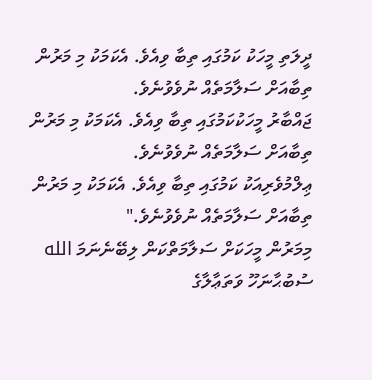ދީލަތި މީހަކު ކަމުގައި ތިބާ ވިއެވެ. އެކަމަކު މި މަރުން ތިބާއަށް ސަލާމަތެއް ނުވެވުނެވެ.
ޖައްބާރު މީހަކުކަމުގައި ތިބާ ވިއެވެ. އެކަމަކު މި މަރުން ތިބާއަށް ސަލާމަތެއް ނުވެވުނެވެ.
ޢިލްމުވެރިއަކު ކަމުގައި ތިބާ ވިއެވެ. އެކަމަކު މި މަރުން ތިބާއަށް ސަލާމަތެއް ނުވެވުނެވެ."
މިމަރުން މީހަކަށް ސަލާމަތްކަން ލިބޭނެނަމަ الله ސުބުޙާނަހޫ ވަތަޢާލާގެ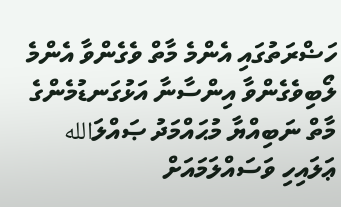ހަޟްރަތުގައި އެންމެ މާތް ވެގެންވާ އެންމެ ލޯބިވެގެންވާ އިންސާނާ އަޅުގަނޑުމެންގެ މާތް ނަބިއްޔާ މުޙައްމަދު ޞައްލަالله ޢަލައިހި ވަސައްލަމައަށް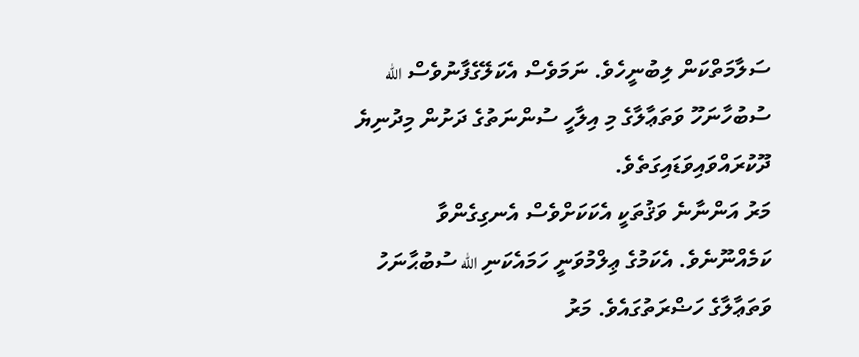ސަލާމަތްކަން ލިބުނީހެވެ. ނަމަވެސް އެކަލޭގެފާނުވެސް الله ސުބުހާނަހޫ ވަތަޢާލާގެ މި އިލާހީ ސުންނަތުގެ ދަށުން މިދުނިޔެ ދޫކުރައްވައިވަޑައިގަތެވެ.
މަރު އަންނާނެ ވަޤުތަކީ އެކަކަށްވެސް އެނގިގެންވާ ކަމެއްނޫނެވެ. އެކަމުގެ ޢިލްމުވަނީ ހަމައެކަނި الله ސުބުޙާނަހު ވަތަޢާލާގެ ހަޟްރަތުގައެވެ. މަރު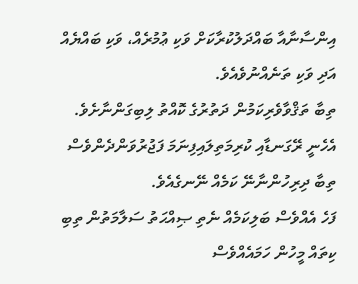އިންސާނާއާ ބައްދަލުކުރާކަށް ވަކި ޢުމުރެއް، ވަކި ބައްޔެއް އަދި ވަކި ތަނެއްނުވެއެވެ.
ތިބާ ތަޤްވާވެރިކަމުން ދަތުރުގެ ކޮއްތު ލިބިގަންނާށެވެ. އެހެނީ ރޭގަނޑާއި ކުރިމަތިލައިފިނަމަ ފަޖުރުވަންދެންވެސް ތިބާ ދިރިހުންނާނޭ ކަމެއް ނޭނގެއެވެ.
ފަހެ އެއްވެސް ބަލިކަމެއް ނެތި ޞިއްޙަތު ސަލާމަތުން ތިބި ކިތައް މީހުން ހަމައެއްވެސް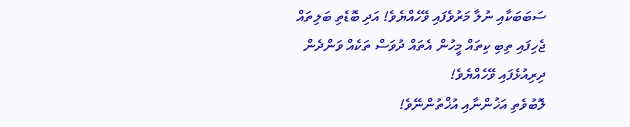ސަބަބަކާއި ނުލާ މަރުވެފައި ވޭހެއްޔެވެ! އަދި ބޮޑެތި ބަލިތައް ޖެހިފައި ތިބި ކިތައް މީހުން އެތައް ދުވަސް ތަކެއް ވަންދެން ދިރިއުޅެފައި ވޭހެއްޔެވެ!
ލޮބުވެތި އަޚުންނާއި އުޚްތުންނޭވެ!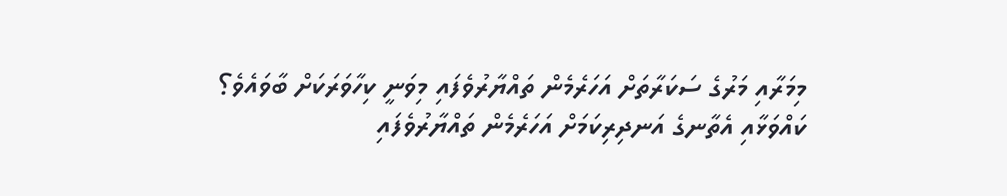މިމަރާއި މަރުގެ ސަކަރާތަށް އަހަރެމެން ތައްޔާރުވެފައި މިވަނީ ކިހާވަރަކަށް ބާވައެވެ؟ ކައްވަޅާއި އެތާނގެ އަނދިރިކަމަށް އަހަރެމެން ތައްޔާރުވެފައި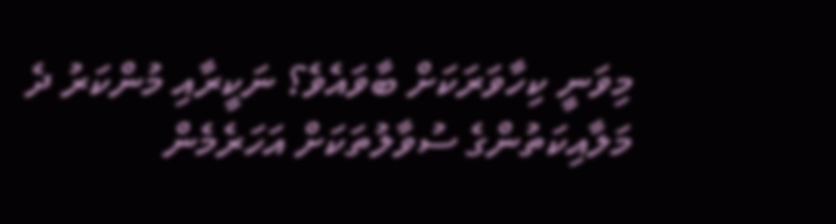މިވަނީ ކިހާވަރަކަށް ބާވައެވެ؟ ނަކީރާއި މުންކަރު ދެ މަލާއިކަތުންގެ ސުވާލުތަކަށް އަހަރެމެން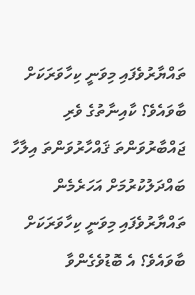ތައްޔާރުވެފައި މިވަނީ ކިހާވަރަކަށް ބާވައެވެ؟ ކާއިނާތުގެ ވެރި ޖައްބާރުވަންތަ ޤައްހާރުވަންތަ އިލާހާ ބައްދަލުކުރުމަށް އަހަރެމެން ތައްޔާރުވެފައި މިވަނީ ކިހާވަރަކަށް ބާވައެވެ؟ އެ ބޮޑުވެގެންވާ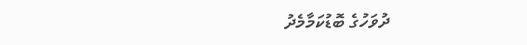ދުވަހުގެ ބޮޑުކަމާމެދު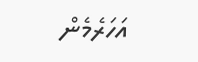އަހަރެމެން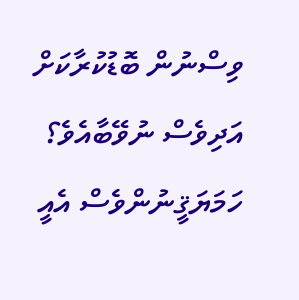ވިސްނުން ބޮޑުކުރާކަށް އަދިވެސް ނުވޭބާއެވެ؟ ހަމަޔަޤީނުންވެސް އެއީ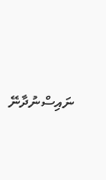ނައިސްނުދާނޭ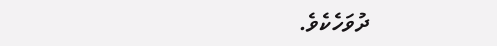ދުވަހެކެވެ.